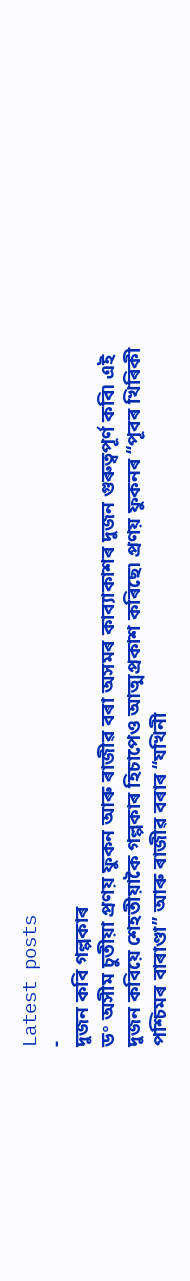Latest posts
-
দুজন কবি গল্পকাৰ
ড॰ অসীম চুতীয়া প্ৰণয় ফুকন আৰু ৰাজীৱ বৰা অসমৰ কাব্যাকাশৰ দুজন গুৰুত্বপূৰ্ণ কবি৷ এই দুজন কবিয়ে শেহতীয়াকৈ গল্পকাৰ হিচাপেও আত্মপ্ৰকাশ কৰিছে৷ প্ৰণয় ফুকনৰ ‘‘পূবৰ খিৰিকী পশ্চিমৰ বাৰাণ্ডা’’ আৰু ৰাজীৱ বৰাৰ ‘‘যখিনী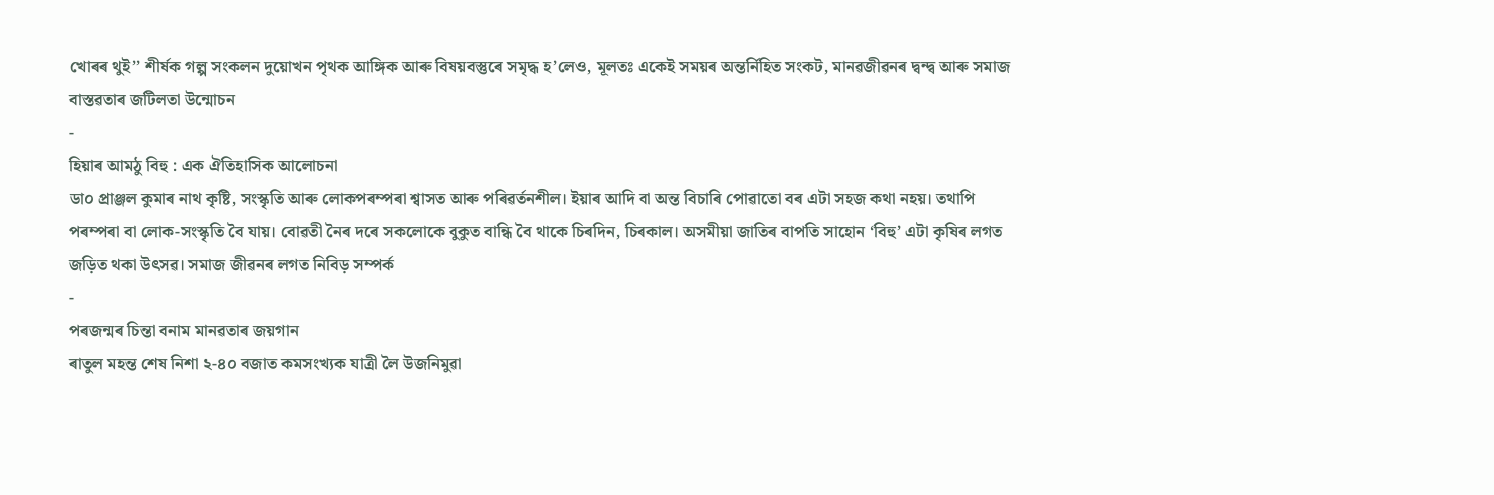খোৰৰ থুই’’ শীৰ্ষক গল্প সংকলন দুয়োখন পৃথক আঙ্গিক আৰু বিষয়বস্তুৰে সমৃদ্ধ হ’লেও, মূলতঃ একেই সময়ৰ অন্তৰ্নিহিত সংকট, মানৱজীৱনৰ দ্বন্দ্ব আৰু সমাজ বাস্তৱতাৰ জটিলতা উন্মোচন
-
হিয়াৰ আমঠু বিহু : এক ঐতিহাসিক আলোচনা
ডা০ প্ৰাঞ্জল কুমাৰ নাথ কৃষ্টি, সংস্কৃতি আৰু লোকপৰম্পৰা শ্বাসত আৰু পৰিৱৰ্তনশীল। ইয়াৰ আদি বা অন্ত বিচাৰি পোৱাতো বৰ এটা সহজ কথা নহয়। তথাপি পৰম্পৰা বা লোক-সংস্কৃতি বৈ যায়। বোৱতী নৈৰ দৰে সকলোকে বুকুত বান্ধি বৈ থাকে চিৰদিন, চিৰকাল। অসমীয়া জাতিৰ বাপতি সাহোন ‘বিহু’ এটা কৃষিৰ লগত জড়িত থকা উৎসৱ। সমাজ জীৱনৰ লগত নিবিড় সম্পৰ্ক
-
পৰজন্মৰ চিন্তা বনাম মানৱতাৰ জয়গান
ৰাতুল মহন্ত শেষ নিশা ২-৪০ বজাত কমসংখ্যক যাত্ৰী লৈ উজনিমুৱা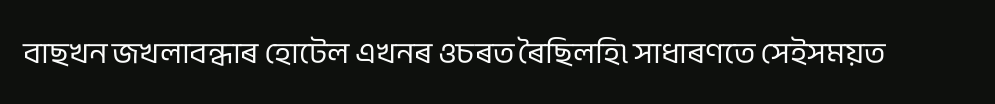বাছখন জখলাবন্ধাৰ হোটেল এখনৰ ওচৰত ৰৈছিলহি৷ সাধাৰণতে সেইসময়ত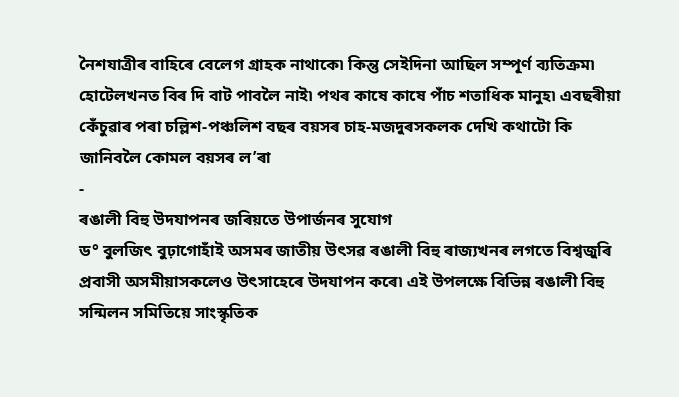নৈশযাত্ৰীৰ বাহিৰে বেলেগ গ্ৰাহক নাথাকে৷ কিন্তু সেইদিনা আছিল সম্পূৰ্ণ ব্যতিক্ৰম৷ হোটেলখনত বিৰ দি বাট পাবলৈ নাই৷ পথৰ কাষে কাষে পাঁচ শতাধিক মানুহ৷ এবছৰীয়া কেঁচুৱাৰ পৰা চল্লিশ-পঞ্চলিশ বছৰ বয়সৰ চাহ-মজদুৰসকলক দেখি কথাটো কি জানিবলৈ কোমল বয়সৰ ল’ৰা
-
ৰঙালী বিহু উদযাপনৰ জৰিয়তে উপাৰ্জনৰ সুযোগ
ড° বুলজিৎ বুঢ়াগোহাঁই অসমৰ জাতীয় উৎসৱ ৰঙালী বিহু ৰাজ্যখনৰ লগতে বিশ্বজুৰি প্ৰবাসী অসমীয়াসকলেও উৎসাহেৰে উদযাপন কৰে৷ এই উপলক্ষে বিভিন্ন ৰঙালী বিহু সন্মিলন সমিতিয়ে সাংস্কৃতিক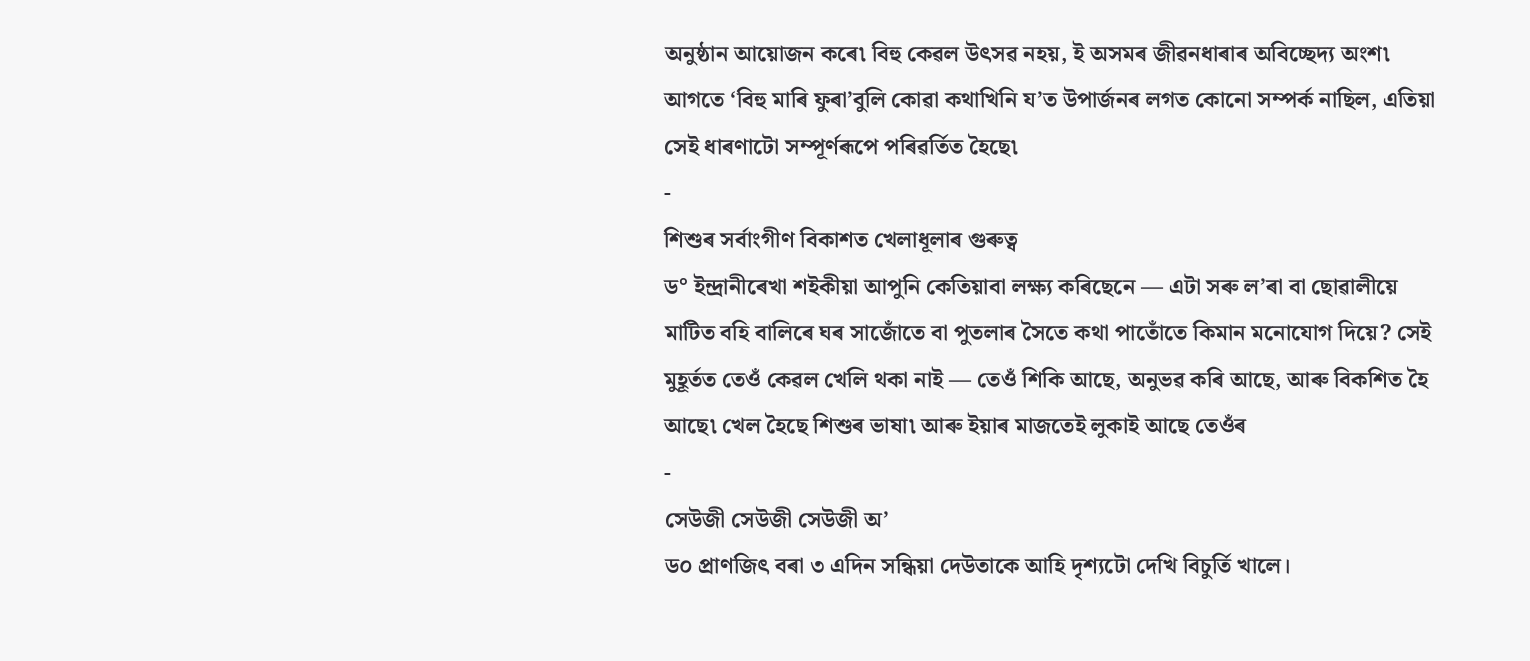অনুষ্ঠান আয়োজন কৰে৷ বিহু কেৱল উৎসৱ নহয়, ই অসমৰ জীৱনধাৰাৰ অবিচ্ছেদ্য অংশ৷ আগতে ‘বিহু মাৰি ফুৰা’বুলি কোৱা কথাখিনি য’ত উপাৰ্জনৰ লগত কোনো সম্পৰ্ক নাছিল, এতিয়া সেই ধাৰণাটো সম্পূৰ্ণৰূপে পৰিৱৰ্তিত হৈছে৷
-
শিশুৰ সৰ্বাংগীণ বিকাশত খেলাধূলাৰ গুৰুত্ব
ড° ইন্দ্ৰানীৰেখা শইকীয়া আপুনি কেতিয়াবা লক্ষ্য কৰিছেনে — এটা সৰু ল’ৰা বা ছোৱালীয়ে মাটিত বহি বালিৰে ঘৰ সাজোঁতে বা পুতলাৰ সৈতে কথা পাতোঁতে কিমান মনোযোগ দিয়ে? সেই মুহূৰ্তত তেওঁ কেৱল খেলি থকা নাই — তেওঁ শিকি আছে, অনুভৱ কৰি আছে, আৰু বিকশিত হৈ আছে৷ খেল হৈছে শিশুৰ ভাষা৷ আৰু ইয়াৰ মাজতেই লুকাই আছে তেওঁৰ
-
সেউজী সেউজী সেউজী অ’
ড০ প্ৰাণজিৎ বৰা ৩ এদিন সন্ধিয়া দেউতাকে আহি দৃশ্যটো দেখি বিচুৰ্তি খালে।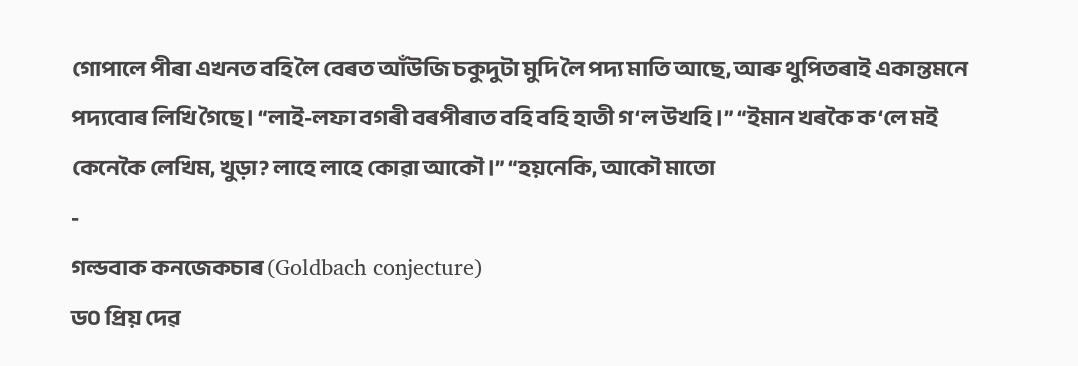গোপালে পীৰা এখনত বহি লৈ বেৰত আঁউজি চকুদুটা মুদি লৈ পদ্য মাতি আছে, আৰু থুপিতৰাই একান্তমনে পদ্যবোৰ লিখি গৈছে। “লাই-লফা বগৰী বৰপীৰাত বহি বহি হাতী গ‘ল উখহি।” “ইমান খৰকৈ ক‘লে মই কেনেকৈ লেখিম, খুড়া? লাহে লাহে কোৱা আকৌ।” “হয়নেকি, আকৌ মাতো
-
গল্ডবাক কনজেকচাৰ (Goldbach conjecture)
ড০ প্ৰিয় দেৱ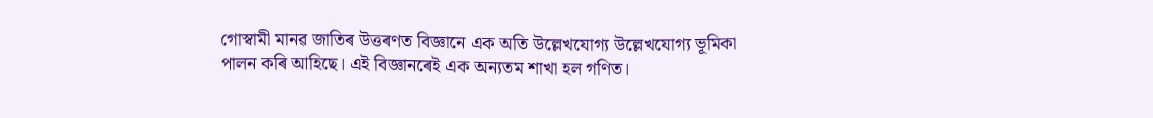গোস্ৱামী মানৱ জাতিৰ উত্তৰণত বিজ্ঞানে এক অতি উল্লেখযোগ্য উল্লেখযোগ্য ভূমিকা পালন কৰি আহিছে। এই বিজ্ঞানৰেই এক অন্যতম শাখা হল গণিত।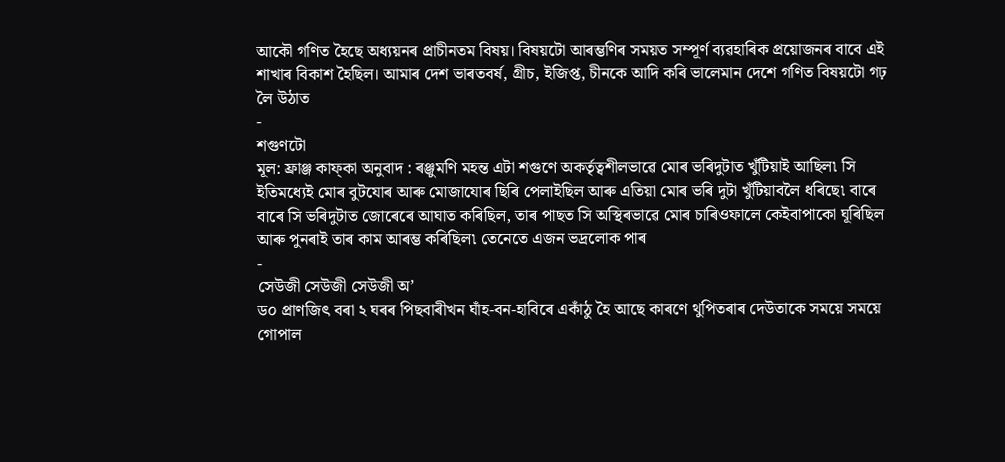আকৌ গণিত হৈছে অধ্যয়নৰ প্ৰাচীনতম বিষয়। বিষয়টো আৰম্ভণিৰ সময়ত সম্পূৰ্ণ ব্যৱহাৰিক প্ৰয়োজনৰ বাবে এই শাখাৰ বিকাশ হৈছিল। আমাৰ দেশ ভাৰতবৰ্ষ, গ্ৰীচ, ইজিপ্ত, চীনকে আদি কৰি ভালেমান দেশে গণিত বিষয়টো গঢ় লৈ উঠাত
-
শগুণটো
মূল: ফ্ৰাঞ্জ কাফ্কা অনুবাদ : ৰঞ্জুমণি মহন্ত এটা শগুণে অকৰ্তৃত্বশীলভাৱে মোৰ ভৰিদুটাত খুঁটিয়াই আছিল৷ সি ইতিমধ্যেই মোৰ বুটযোৰ আৰু মোজাযোৰ ছিৰি পেলাইছিল আৰু এতিয়া মোৰ ভৰি দুটা খুঁটিয়াবলৈ ধৰিছে৷ বাৰে বাৰে সি ভৰিদুটাত জোৰেৰে আঘাত কৰিছিল, তাৰ পাছত সি অস্থিৰভাৱে মোৰ চাৰিওফালে কেইবাপাকো ঘূৰিছিল আৰু পুনৰাই তাৰ কাম আৰম্ভ কৰিছিল৷ তেনেতে এজন ভদ্ৰলোক পাৰ
-
সেউজী সেউজী সেউজী অ’
ড০ প্ৰাণজিৎ বৰা ২ ঘৰৰ পিছবাৰীখন ঘাঁহ-বন-হাবিৰে একাঁঠু হৈ আছে কাৰণে থুপিতৰাৰ দেউতাকে সময়ে সময়ে গোপাল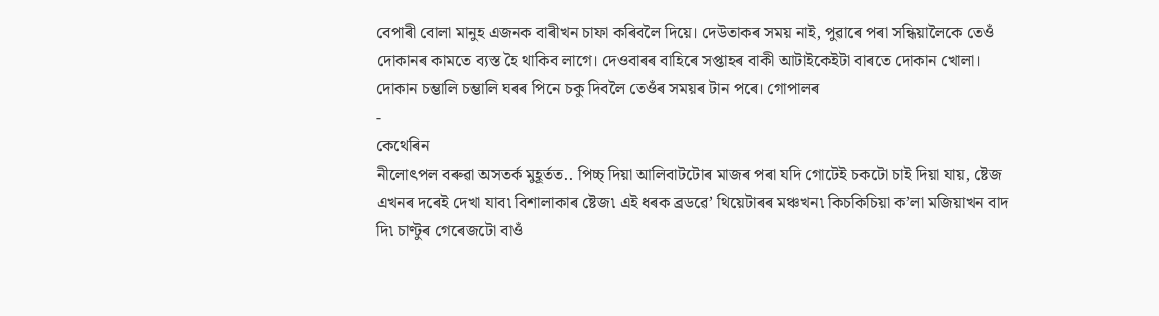বেপাৰী বোলা মানুহ এজনক বাৰীখন চাফা কৰিবলৈ দিয়ে। দেউতাকৰ সময় নাই, পুৱাৰে পৰা সন্ধিয়ালৈকে তেওঁ দোকানৰ কামতে ব্যস্ত হৈ থাকিব লাগে। দেওবাৰৰ বাহিৰে সপ্তাহৰ বাকী আটাইকেইটা বাৰতে দোকান খোলা। দোকান চম্ভালি চম্ভালি ঘৰৰ পিনে চকু দিবলৈ তেওঁৰ সময়ৰ টান পৰে। গোপালৰ
-
কেথেৰিন
নীলোৎপল বৰুৱা অসতৰ্ক মুহূৰ্তত.. পিচ্চ্ দিয়া আলিবাটটোৰ মাজৰ পৰা যদি গোটেই চকটো চাই দিয়া যায়, ষ্টেজ এখনৰ দৰেই দেখা যাব৷ বিশালাকাৰ ষ্টেজ৷ এই ধৰক ব্ৰডৱে’ থিয়েটাৰৰ মঞ্চখন৷ কিচকিচিয়া ক’লা মজিয়াখন বাদ দি৷ চাণ্টুৰ গেৰেজটো বাওঁ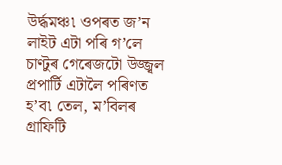উৰ্দ্ধমঞ্চ৷ ওপৰত জ’ন লাইট এটা পৰি গ’লে চাণ্টুৰ গেৰেজটো উজ্জ্বল প্ৰপাৰ্টি এটালৈ পৰিণত হ’ব৷ তেল, ম’বিলৰ গ্ৰাফিটি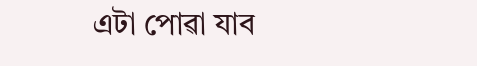এটা পোৱা যাব